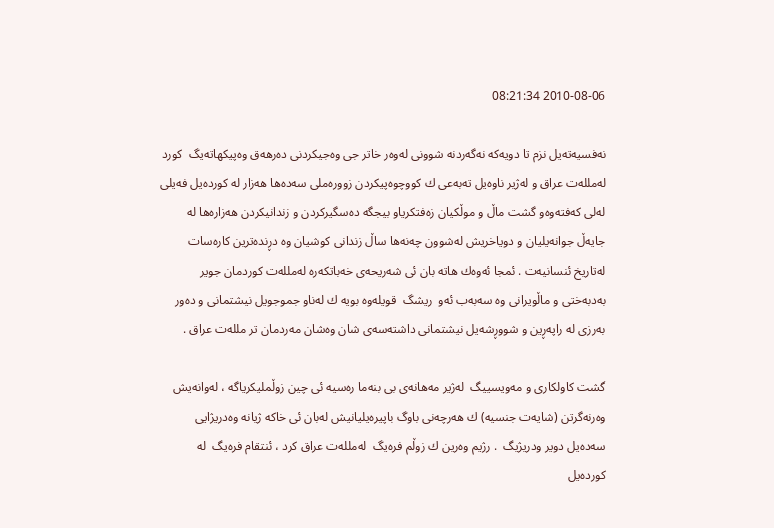2010-08-06 08:21:34

نه‌فسیه‌ته‌یل نزم تا دویه‌كه‌ نه‌گه‌ردنه‌ شوونى له‌وه‌ر خاتر جى وه‌جیكردنى ده‌رهه‌ق وه‌پیكهاته‌یگ  كورد له‌ملله‌ت عراق و له‌ژیر ناوه‌یل ته‌به‌عى ك كووچوه‌پیكردن زووره‌ملى سه‌ده‌ها هه‌زار له‌ كورده‌یل فه‌یلى له‌لى كه‌فته‌وه‌و گشت ماڵ و موڵكیان زه‌فتكریاو بیجگه‌ ده‌سگیركردن و زندانیكردن هه‌زاره‌ها له‌ جایه‌ڵ جوانه‌یلیان و دویاخریش له‌شوون چه‌نه‌ها ساڵ زندانى كوشیان وه‌ دڕنده‌ترین كاره‌سات له‌تاریخ ئنسانیه‌ت . ئمجا ئه‌وه‌ك هاته‌ بان ئى شه‌ریحه‌ى خه‌باتكه‌ره‌ له‌ملله‌ت كوردمان جویر به‌دبه‌ختى و ماڵویرانى وه‌ سه‌به‌ب ئه‌و  ریشگ  قویله‌وه‌ بویه‌ ك له‌ناو جموجویل نیشتمانى و ده‌ور به‌رزى له‌ راپه‌ڕین و شووڕشه‌یل نیشتمانى داشته‌سه‌ى شان وه‌شان مه‌ردمان تر ملله‌ت عراق .

گشت كاولكارى و مه‌ویسییگ  له‌ژیر مه‌هانه‌ى بى بنه‌ما ره‌سیه‌ ئى چین زوڵملیكریاگه‌ ، له‌وانه‌یش وه‌رنه‌گرتن (شایه‌ت جنسیه‌) ك هه‌رچه‌نى باوگ باپیره‌یلیانیش له‌بان ئى خاكه‌ ژیانه‌ وه‌دریژایى سه‌ده‌یل دویر ودریژیگ  . رژیم وه‌رین ك زوڵم فره‌یگ  له‌ملله‌ت عراق كرد ، ئنتقام فره‌یگ  له‌ كورده‌یل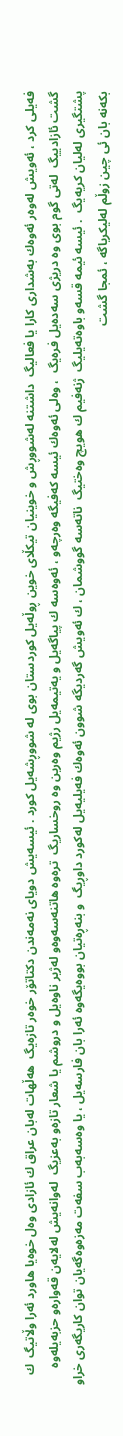فه‌یلى كرد ، ئه‌ویش له‌وه‌ر ئه‌وه‌ك به‌شدارى كارا یا فعالیگ  داشتنه‌ له‌شووڕش و خوینیان تیكڵاى خوین ڕوڵه‌یل كوردستان بوى له‌ شووڕشه‌یل كورد . ئیسه‌یش دویاى نه‌مه‌ندن دكتاتۆر خوه‌ر تازه‌یگ  هه‌ڵهات له‌بان عراق ك ئازادى وه‌ل خوه‌یا هاورد ئه‌را وڵاتیگ  ك گشت ئازادییگ  له‌تى گوم بوى وه‌ دریژى سه‌ده‌یل فره‌یگ  ، وه‌لى ئه‌وه‌ك ئیسه‌ كه‌فیگه‌ وه‌رچه‌و ، ئه‌وه‌سه‌ ك پیاگه‌یل و یه‌تیمه‌یل رژیم وه‌رین وه‌ روخساریگ  تره‌وه‌ هاتنه‌سه‌وه‌و له‌ژیر ناوه‌یل و دروشم یا شعار تازه‌و به‌عزیگ  له‌وانه‌یش له‌لایه‌ن قه‌واره‌و حزبه‌یله‌وه‌ پشتگیرى له‌لیان كریه‌یگ  . ئیسه‌ ئیمه‌ قسه‌و باوه‌ته‌یلیگ  ژنه‌فیم ك هویچ وه‌ختیگ  ناته‌سه‌ گووشمان ، ك ئه‌ویش گه‌ردیگه‌ شوون ئه‌وه‌ك فه‌یلیه‌یل له‌كورد داوڕیگ  و بنه‌ڕه‌تیان بووه‌یگه‌وه‌ ئه‌را بان فارسه‌یل ، یا وه‌سه‌به‌ب سفه‌ت مه‌زه‌وه‌گه‌یان توان كاریگه‌رى خراو بكه‌نه‌ بان ئى چین زوڵم له‌لیكریاگه‌ ، ئمجا گشت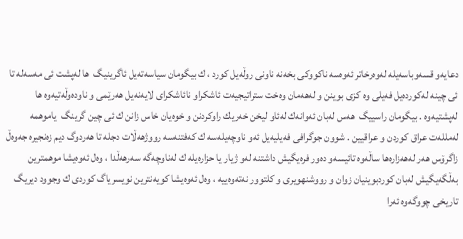دعایه‌و قسه‌وباسه‌یله‌ له‌وه‌رخاتر ئه‌وه‌سه‌ ناكووكى بخه‌نه‌ ناونى روڵه‌یل كورد ، ك بیگومان سیاسه‌ته‌یل ئاگرینیگ  ها له‌پشت ئى مه‌سه‌له‌ تا ئى چینه‌ له‌كورده‌یل فه‌یلى وه‌ كزى بوینن و له‌هه‌مان وه‌خت ستراتیجیه‌ت ئاشكراو نائاشكراى لایه‌نه‌یل هه‌رێمى و ناوده‌وڵه‌تیه‌وه‌ ها له‌پشتیه‌وه‌ . بیگومان راسییگ  هه‌س له‌بان ئه‌وانه‌ك له‌ئاو لیخن خه‌ریك راوكردنن و خوه‌یان خاس زانن ك ئى چین گرینگ  یاموهمه‌ له‌ملله‌ت عراق كوردن و عراقیین . شوون جوگرافى فه‌یلیه‌یل ئه‌و ناوچه‌یله‌سه‌ ك كه‌فتنه‌سه‌ رووژهه‌ڵات دجله‌ تا هه‌ردوگ دیم زه‌نجیره‌ جه‌وه‌ڵ زاگرۆس هه‌ر له‌هه‌زاره‌ها ساڵه‌وه‌ تائیسه‌و ده‌ور فره‌یگیش داشتنه‌ له‌و ژیار یا حزاره‌یله‌ ك له‌ناوچه‌گه‌ سه‌رهه‌ڵدا ، وه‌ل ئه‌وه‌یشا موهمترین به‌ڵگه‌یگیش له‌بان كوردبوینیان زوان و رووشنهویرى و كلتوور نه‌ته‌وه‌ییه‌ ، وه‌ل ئه‌وه‌یشا كویه‌نترین نویسریاگ كوردى ك وجوود دیریگ  تاریخى چووگه‌وه‌ ئه‌را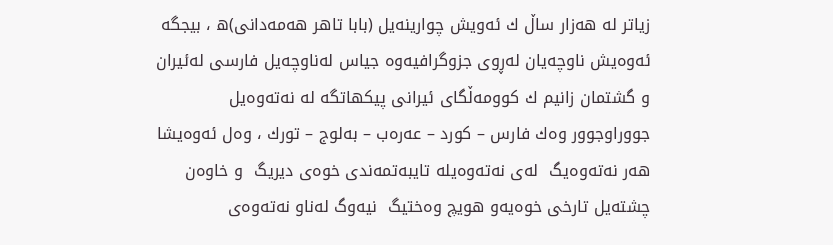زیاتر له‌ هه‌زار ساڵ ك ئه‌ویش چوارینه‌یل (بابا تاهر هه‌مه‌دانى)ه‌ ، بیجگه‌ ئه‌وه‌یش ناوچه‌یان له‌ڕوى جزوگرافیه‌وه‌ جیاس له‌ناوچه‌یل فارسى له‌ئیران و گشتمان زانیم ك كوومه‌ڵگاى ئیرانى پیكهاتگه‌ له‌ نه‌ته‌وه‌یل جووراوجوور وه‌ك فارس – كورد – عه‌ره‌ب – به‌لوج – تورك ، وه‌ل ئه‌وه‌یشا هه‌ر نه‌ته‌وه‌یگ  له‌ى نه‌ته‌وه‌یله‌ تایبه‌تمه‌ندى خوه‌ى دیریگ  و خاوه‌ن چشته‌یل تارخى خوه‌یه‌و هویچ وه‌ختیگ  نیه‌وگ له‌ناو نه‌ته‌وه‌ى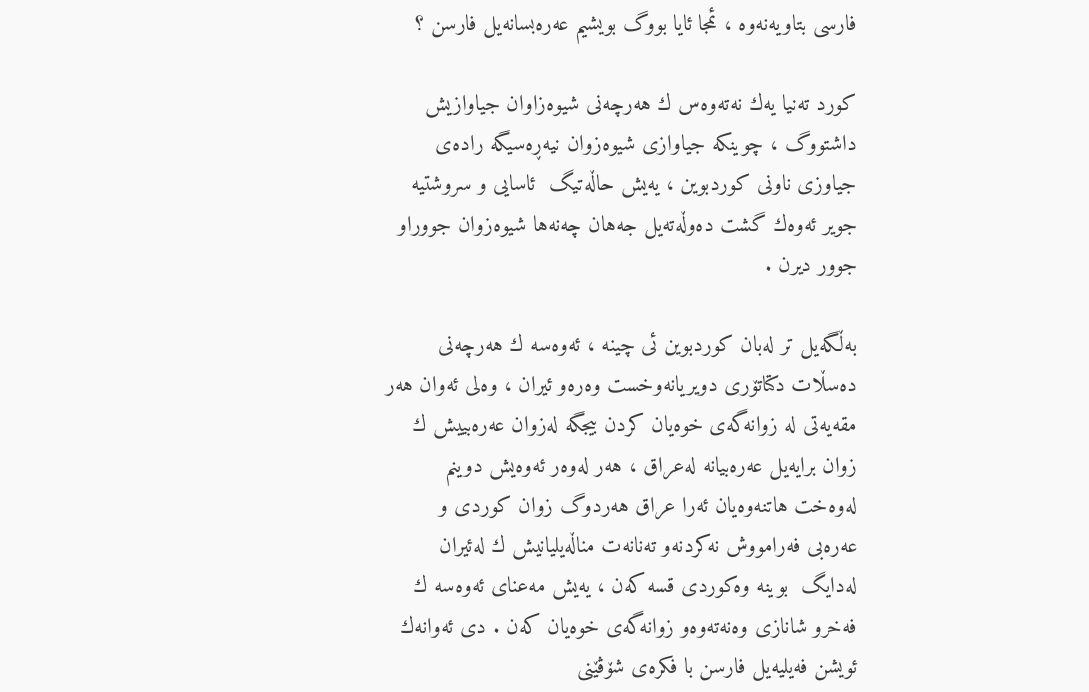فارسى بتاویه‌نه‌وه‌ ، ئمجا ئایا بووگ بویشیم عه‌ره‌بسانه‌یل فارسن ؟

كورد ته‌نیا یه‌ك نه‌ته‌وه‌س ك هه‌رچه‌نى شیوه‌زاوان جیاوازیش داشتووگ ، چوینكه‌ جیاوازى شیوه‌زوان نیه‌ڕه‌سیگه‌ راده‌ى جیاوزى ناونى كوردبوین ، یه‌یش حاڵه‌تیگ  ئاسایى و سروشتیه‌ جویر ئه‌وه‌ك گشت ده‌وڵه‌ته‌یل جه‌هان چه‌نه‌ها شیوه‌زوان جووراو جوور دیرن .

به‌ڵگه‌یل تر له‌بان كوردبوین ئى چینه‌ ، ئه‌وه‌سه‌ ك هه‌رچه‌نى ده‌سڵات دكتاتۆرى دویریانه‌وخست وه‌ره‌و ئیران ، وه‌لى ئه‌وان هه‌ر مقه‌یه‌تى له‌ زوانه‌گه‌ى خوه‌یان كردن بیجگه‌ له‌زوان عه‌ره‌بییش ك زوان برایه‌یل عه‌ره‌بیانه‌ له‌عراق ، هه‌ر له‌وه‌ر ئه‌وه‌یش دوینم له‌وه‌خت هاتنه‌وه‌یان ئه‌را عراق هه‌ردوگ زوان كوردى و عه‌ره‌بى فه‌رامووش نه‌كردنه‌و ته‌نانه‌ت مناڵه‌یلیانیش ك له‌ئیران له‌دایگ  بوینه‌ وه‌كوردى قسه‌ كه‌ن ، یه‌یش مه‌عناى ئه‌وه‌سه‌ ك فه‌خرو شانازى وه‌نه‌ته‌وه‌و زوانه‌گه‌ى خوه‌یان كه‌ن . دى ئه‌وانه‌ك ئویشن فه‌یلیه‌یل فارسن با فكره‌ى شۆڤێنى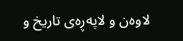لاوه‌ن و لاپه‌ڕه‌ى تاریخ و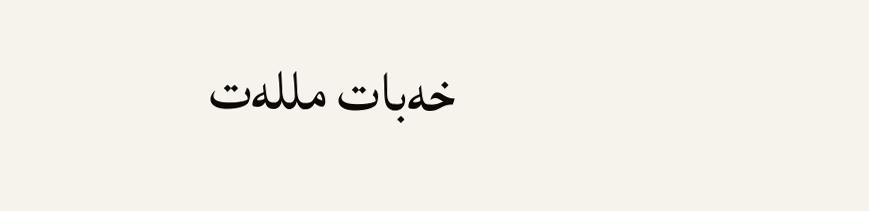خه‌بات ملله‌ت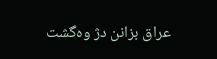عراق بزانن دژ وه‌گشت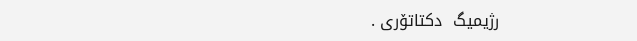رژیمیگ  دكتاتۆرى .